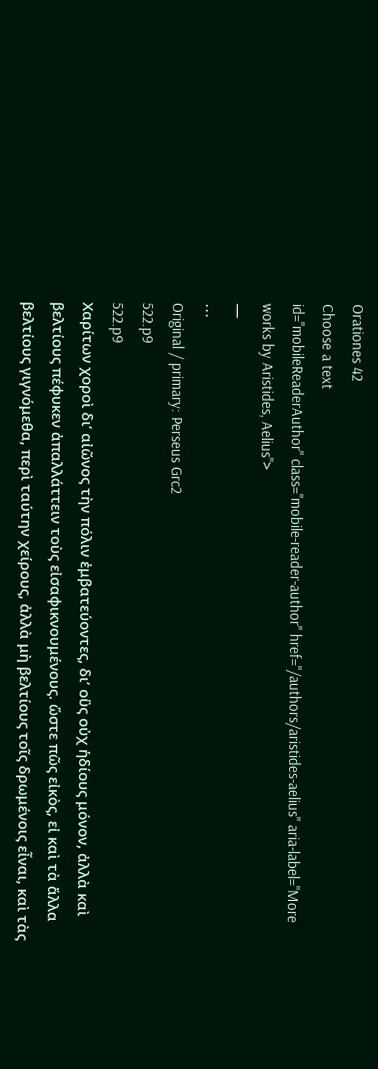Orationes 42
Choose a text
id="mobileReaderAuthor" class="mobile-reader-author" href="/authors/aristides-aelius" aria-label="More works by Aristides, Aelius">
—
⋯
Original / primary: Perseus Grc2
522.p9
522.p9
Χαρίτων χοροὶ διʼ αἰῶνος τὴν πόλιν ἐμβατεύοντες, διʼ οὓς οὐχ ἡδίους μόνον, ἀλλὰ καὶ βελτίους πέφυκεν ἀπαλλάττειν τοὺς εἰσαφικνουμένους. ὥστε πῶς εἰκὸς, εἰ καὶ τὰ ἄλλα βελτίους γιγνόμεθα, περὶ ταύτην χείρους, ἀλλὰ μὴ βελτίους τοῖς δρωμένοις εἶναι, καὶ τὰς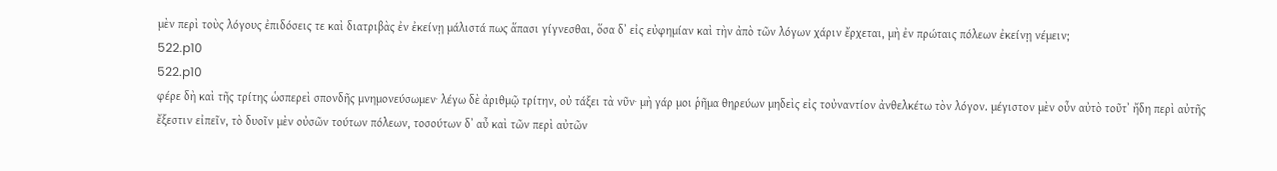μὲν περὶ τοὺς λόγους ἐπιδόσεις τε καὶ διατριβὰς ἐν ἐκείνῃ μάλιστά πως ἅπασι γίγνεσθαι, ὅσα δʼ εἰς εὐφημίαν καὶ τὴν ἀπὸ τῶν λόγων χάριν ἔρχεται, μὴ ἐν πρώταις πόλεων ἐκείνῃ νέμειν;
522.p10
522.p10
φέρε δὴ καὶ τῆς τρίτης ὡσπερεὶ σπονδῆς μνημονεύσωμεν· λέγω δὲ ἀριθμῷ τρίτην, οὐ τάξει τὰ νῦν· μὴ γάρ μοι ῥῆμα θηρεύων μηδεὶς εἰς τοὐναντίον ἀνθελκέτω τὸν λόγον. μέγιστον μὲν οὖν αὐτὸ τοῦτʼ ἤδη περὶ αὐτῆς ἔξεστιν εἰπεῖν, τὸ δυοῖν μὲν οὐσῶν τούτων πόλεων, τοσούτων δʼ αὖ καὶ τῶν περὶ αὐτῶν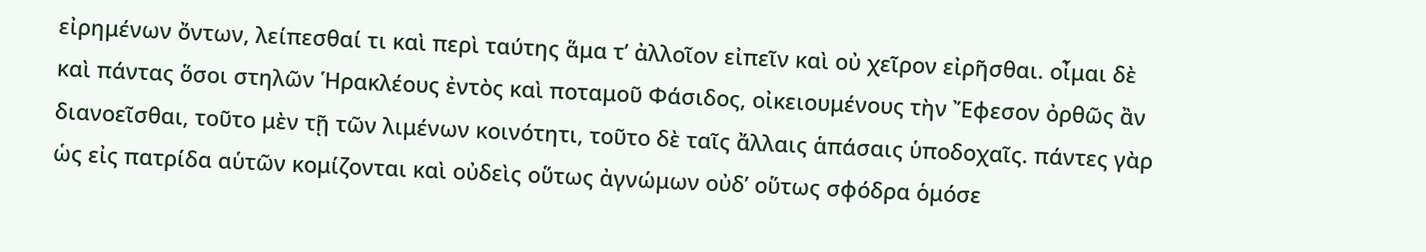εἰρημένων ὄντων, λείπεσθαί τι καὶ περὶ ταύτης ἅμα τʼ ἀλλοῖον εἰπεῖν καὶ οὐ χεῖρον εἰρῆσθαι. οἶμαι δὲ καὶ πάντας ὅσοι στηλῶν Ἡρακλέους ἐντὸς καὶ ποταμοῦ Φάσιδος, οἰκειουμένους τὴν Ἔφεσον ὀρθῶς ἂν διανοεῖσθαι, τοῦτο μὲν τῇ τῶν λιμένων κοινότητι, τοῦτο δὲ ταῖς ἄλλαις ἁπάσαις ὑποδοχαῖς. πάντες γὰρ ὡς εἰς πατρίδα αὑτῶν κομίζονται καὶ οὐδεὶς οὕτως ἀγνώμων οὐδʼ οὕτως σφόδρα ὁμόσε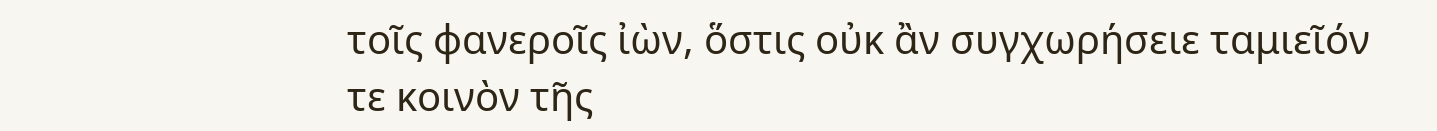τοῖς φανεροῖς ἰὼν, ὅστις οὐκ ἂν συγχωρήσειε ταμιεῖόν τε κοινὸν τῆς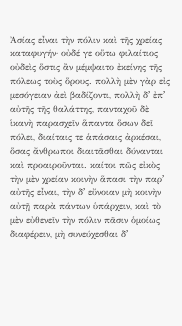Ἀσίας εἶναι τὴν πόλιν καὶ τῆς χρείας καταφυγήν· οὐδέ γε οὕτω φιλαίτιος οὐδεὶς ὅστις ἂν μέμψαιτο ἐκείνης τῆς πόλεως τοὺς ὅρους. πολλὴ μὲν γὰρ εἰς μεσόγειαν ἀεὶ βαδίζοντι, πολλὴ δʼ ἐπʼ αὐτῆς τῆς θαλάττης, πανταχοῦ δὲ ἱκανὴ παρασχεῖν ἅπαντα ὅσων δεῖ πόλει, διαίταις τε ἁπάσαις ἀρκέσαι, ὅσας ἄνθρωποι διαιτᾶσθαι δύνανται καὶ προαιροῦνται. καίτοι πῶς εἰκὸς τὴν μὲν χρείαν κοινὴν ἅπασι τὴν παρʼ αὐτῆς εἶναι, τὴν δʼ εὔνοιαν μὴ κοινὴν αὐτῇ παρὰ πάντων ὑπάρχειν, καὶ τὸ μὲν εὐθενεῖν τὴν πόλιν πᾶσιν ὁμοίως διαφέρειν, μὴ συνεύχεσθαι δʼ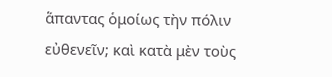ἅπαντας ὁμοίως τὴν πόλιν εὐθενεῖν; καὶ κατὰ μὲν τοὺς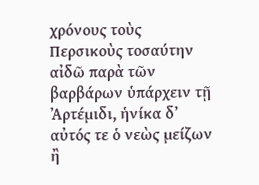χρόνους τοὺς Περσικοὺς τοσαύτην αἰδῶ παρὰ τῶν βαρβάρων ὑπάρχειν τῇ Ἀρτέμιδι, ἡνίκα δʼ αὐτός τε ὁ νεὼς μείζων ἢ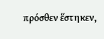πρόσθεν ἕστηκεν,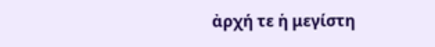ἀρχή τε ἡ μεγίστη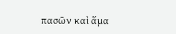πασῶν καὶ ἅμα